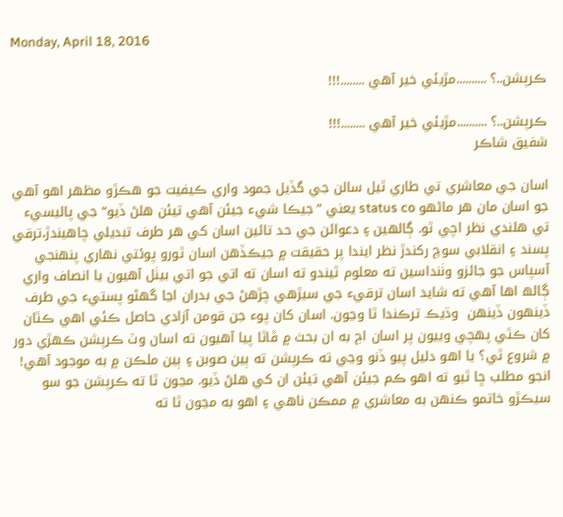Monday, April 18, 2016

ڪرپشن..؟ ..........مڙيئي خير آهي ........!!!

ڪرپشن..؟ ..........مڙيئي خير آهي ........!!!
شفيق شاڪر

اسان جي معاشري تي طاري ٿيل سالن جي گڏيل جمود واري ڪيفيت جو هڪڙو مظهر اهو آهي جو اسان مان هر ماڻهو status co يعني ”جيڪا شيء جيئن آهي تيئن هلڻ ڏيو“ جي پاليسيء تي هلندي نظر اچي ٿو. ڳالهين ۽ دعوائن جي حد تائين اسان کي هر طرف تبديلي چاهيندڙ،ترقي پسند ۽ انقلابي سوچ رکندڙ نظر ايندا پر حقيقت ۾ جيڪڏهن اسان ٿورو پوئتي نهاري پنهنجي آسپاس جو جائزو وٺنداسين ته معلوم ٿيندو ته اسان ته اتي جو اتي بيٺل آهيون يا انصاف واري ڳالھ اها آهي ته شايد اسان ترقيء جي سيڙهي چڙهڻ جي بدران اڃا گھڻو پستيء جي طرف ڏينهون ڏينهن  وڌيڪ ترڪندا ٿا وڃون. اسان کان پوء جن قومن آزادي حاصل ڪئي اهي ڪٿان کان ڪٿي پهچي وييون پر اسان اڄ به ان بحث ۾ ڦاٿا پيا آهيون ته اسان وٽ ڪرپشن ڪهڙي دور ۾ شروع ٿي؟ يا اهو دليل پيو ڏنو وڃي ته ڪرپشن ته ٻين صوبن ۽ ٻين ملڪن ۾ به موجود آهي! انجو مطلب ڇا ٿيو ته اهو ڪم جيئن آهي تيئن ان کي هلڻ ڏيو. مڃون ٿا ته ڪرپشن جو سو سيڪڙو خاتمو ڪنهن به معاشري ۾ ممڪن ناهي ۽ اهو به مڃون ٿا ته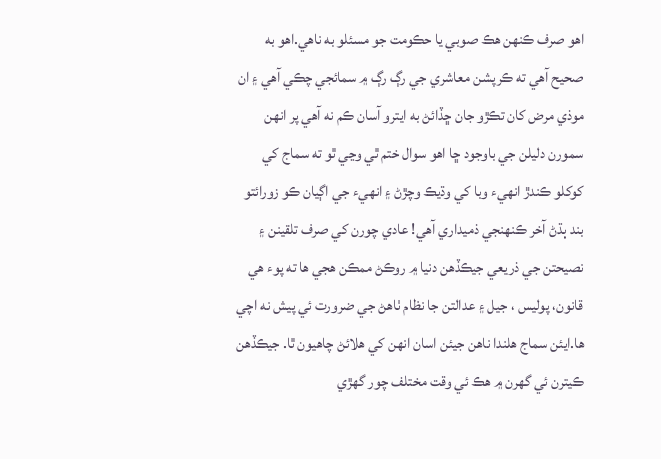اهو صرف ڪنهن هڪ صوبي يا حڪومت جو مسئلو به ناهي.اهو به صحيح آهي ته ڪرپشن معاشري جي رڳ رڳ ۾ سمائجي چڪي آهي ۽ ان موذي مرض کان تڪڙو جان ڇڏائڻ به ايترو آسان ڪم نه آهي پر انهن سمورن دليلن جي باوجود ڇا اهو سوال ختم ٿي وڃي ٿو ته سماج کي کوکلو ڪندڙ انهيء وبا کي وڌيڪ وچڙڻ ۽ انهيء جي اڳيان ڪو زورائتو بند ٻڌڻ آخر ڪنهنجي ذميداري آهي! عادي چورن کي صرف تلقينن ۽ نصيحتن جي ذريعي جيڪڏهن دنيا ۾ روڪڻ ممڪن هجي ها ته پوء هي قانون، پوليس ، جيل ۽ عدالتن جا نظام ٺاهڻ جي ضرورت ئي پيش نه اچي ها.ايئن سماج هلندا ناهن جيئن اسان انهن کي هلائڻ چاهيون ٿا. جيڪڏهن ڪيترن ئي گھرن ۾ هڪ ئي وقت مختلف چور گھڙي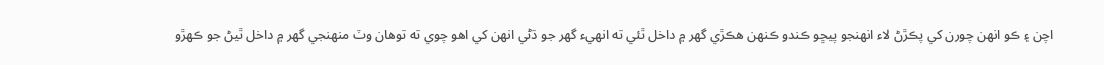اچن ۽ ڪو انهن چورن کي پڪڙڻ لاء انهنجو پيڇو ڪندو ڪنهن هڪڙي گھر ۾ داخل ٿئي ته انهيء گھر جو ڌڻي انهن کي اهو چوي ته توهان وٽ منهنجي گھر ۾ داخل ٿيڻ جو ڪهڙو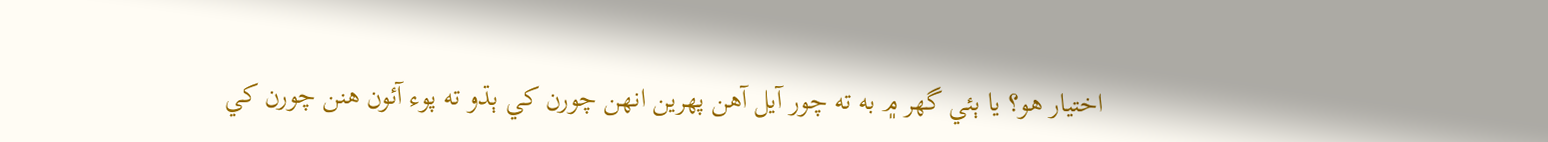اختيار هو؟ يا ٻئي گھر ۾ به ته چور آيل آهن پهرين انهن چورن کي ٻڌو ته پوء آئون هنن چورن کي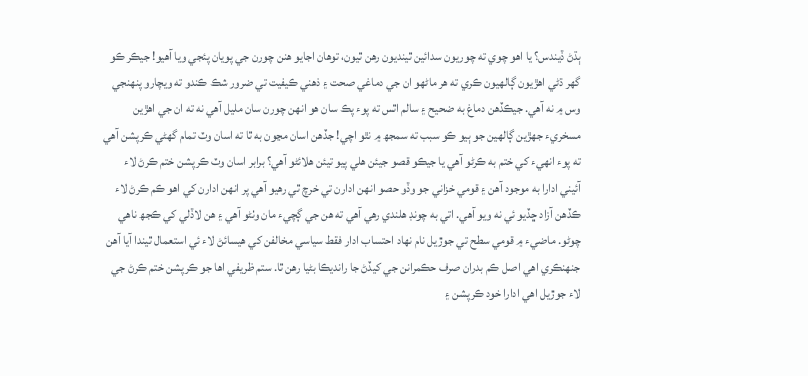ٻڌڻ ڏيندس؟ يا اهو چوي ته چوريون سدائين ٿينديون رهن ٿيون، توهان اجايو هنن چورن جي پويان پئجي ويا آهيو! جيڪر ڪو گھر ڌڻي اهڙيون ڳالهيون ڪري ته هر ماڻهو ان جي دماغي صحت ۽ ذهني ڪيفيت تي ضرور شڪ ڪندو ته ويچارو پنهنجي وس ۾ نه آهي. جيڪڏهن دماغ به ضحيح ۽ سالم اٿس ته پوء پڪ سان هو انهن چورن سان مليل آهي نه ته ان جي اهڙين مسخريء جهڙين ڳالهين جو ٻيو ڪو سبب ته سمجھ ۾ نٿو اچي! جڏهن اسان مڃون به ٿا ته اسان وٽ تمام گھڻي ڪرپشن آهي ته پوء انهيء کي ختم به ڪرڻو آهي يا جيڪو قصو جيئن هلي پيو تيئن هلائڻو آهي؟ برابر اسان وٽ ڪرپشن ختم ڪرڻ لاء آئيني ادارا به موجود آهن ۽ قومي خزاني جو وڏو حصو انهن ادارن تي خرچ ٿي رهيو آهي پر انهن ادارن کي اهو ڪم ڪرڻ لاء ڪڏهن آزاد ڇڏيو ئي نه ويو آهي. اتي به چونڊ هلندي رهي آهي ته هن جي ڳچيء مان وٺڻو آهي ۽ هن لاڏلي کي ڪجھ ناهي چوڻو. ماضيء ۾ قومي سطح تي جوڙيل نام نهاد احتساب ادار فقط سياسي مخالفن کي هيسائڻ لاء ئي استعمال ٿيندا آيا آهن جنهنڪري اهي اصل ڪم بدران صرف حڪمرانن جي کيڏڻ جا رانديڪا بڻيا رهن ٿا. ستم ظريفي اها جو ڪرپشن ختم ڪرڻ جي لاء جوڙيل اهي ادارا خود ڪرپشن ۽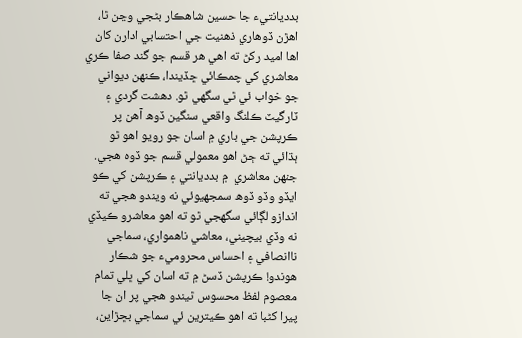بدديانتيء جا حسين شاهڪار بڻجي وڃن ٿا، اهڙن ڏوهاري ذهنيت جي احتسابي ادارن کان اها اميد رکڻ ته اهي هر قسم جو گند صفا ڪري معاشري کي چمڪائي ڇڏيندا، ڪنهن ديواني جو خواب ئي ٿي سگھي ٿو. دهشت گردي ۽ ٽارگيٽ ڪلنگ واقعي سنگين ڏوھ آهن پر ڪرپشن جي باري ۾ اسان جو رويو اهو ٿو ٻڌائي ته ڄڻ اهو معمولي قسم جو ڏوه هجي. جنهن معاشري  ۾ بدديانتي ۽ ڪرپشن کي ڪو ايڏو وڏو ڏوھ سمجھيوئي نه ويندو هجي ته اندازو لڳائي سگھجي ٿو ته اهو معاشرو ڪيڏي نه وڏي بيچيني، معاشي ناهمواري، سماجي ناانصافي ۽ احساس محروميء جو شڪار هوندو! ڪرپشن ڏسڻ ۾ ته اسان کي ڀلي تمام معصوم لفظ محسوس ٿيندو هجي پر ان جا پيرا کڻبا ته اهو ڪيترين ئي سماجي بڇڙاين،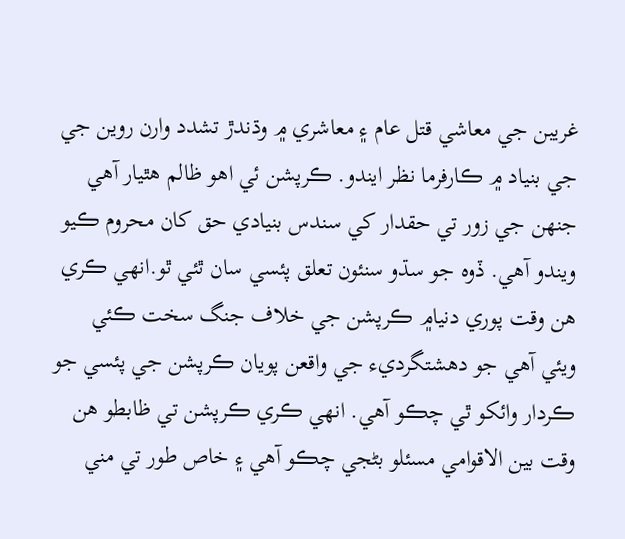غريبن جي معاشي قتل عام ۽ معاشري ۾ وڌندڙ تشدد وارن روين جي جي بنياد ۾ ڪارفرما نظر ايندو. ڪرپشن ئي اهو ظالم هٿيار آهي جنهن جي زور تي حقدار کي سندس بنيادي حق کان محروم ڪيو ويندو آهي. ڏوه جو سڌو سنئون تعلق پئسي سان ٿئي ٿو.انهي ڪري هن وقت پوري دنيا۾ ڪرپشن جي خلاف جنگ سخت ڪئي ويئي آهي جو دهشتگرديء جي واقعن پويان ڪرپشن جي پئسي جو ڪردار وائکو ٿي چڪو آهي. انهي ڪري ڪرپشن تي ظابطو هن وقت بين الاقوامي مسئلو بڻجي چڪو آهي ۽ خاص طور تي مني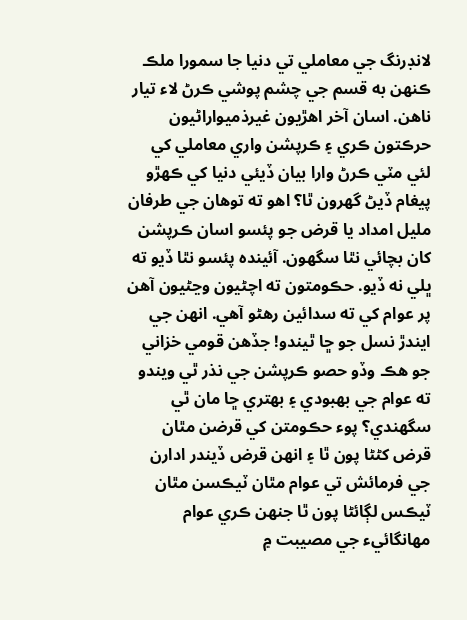لانڊرنگ جي معاملي تي دنيا جا سمورا ملڪ ڪنهن به قسم جي چشم پوشي ڪرڻ لاء تيار ناهن. اسان آخر اهڙيون غيرذميواراڻيون حرڪتون ڪري ۽ ڪرپشن واري معاملي کي لئي مٽي ڪرڻ وارا بيان ڏيئي دنيا کي ڪهڙو پيغام ڏيڻ گھرون ٿا؟ اهو ته توهان جي طرفان مليل امداد يا قرض جو پئسو اسان ڪرپشن کان بچائي نٿا سگھون. آئينده پئسو نٿا ڏيو ته ڀلي نه ڏيو. حڪومتون ته اچڻيون وڃڻيون آهن پر عوام کي ته سدائين رهڻو آهي. انهن جي ايندڙ نسل جو ڇا ٿيندو! جڏهن قومي خزاني جو هڪ وڏو حصو ڪرپشن جي نذر ٿي ويندو ته عوام جي بهبودي ۽ بهتري ڇا مان ٿي سگھندي؟ پوء حڪومتن کي قرضن مٿان قرض کڻڻا پون ٿا ۽ انهن قرض ڏيندر ادارن جي فرمائش تي عوام مٿان ٽيڪسن مٿان ٽيڪس لڳائڻا پون ٿا جنهن ڪري عوام مهانگائيء جي مصيبت ۾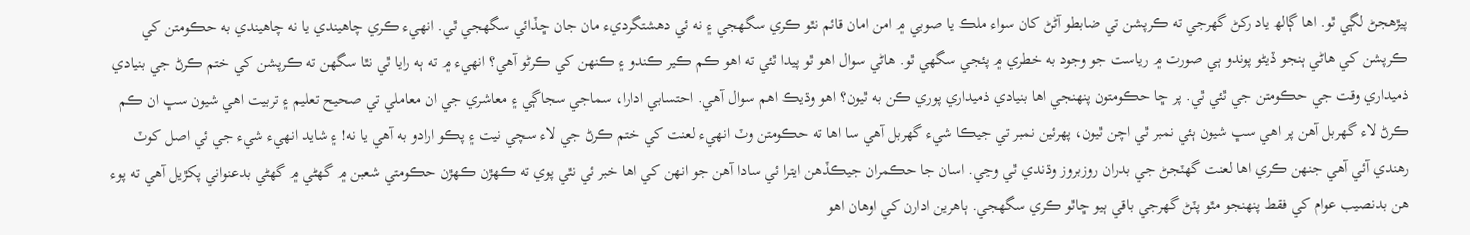پيڙهجڻ لڳي ٿو. اها ڳالھ ياد رکڻ گھرجي ته ڪرپشن تي ضابطو آڻڻ کان سواء ملڪ يا صوبي ۾ امن امان قائم نٿو ڪري سگھجي ۽ نه ئي دهشتگرديء مان جان ڇڏائي سگھجي ٿي. انهيء ڪري چاهيندي يا نه چاهيندي به حڪومتن کي ڪرپشن کي هاڻي ٻنجو ڏيڻو پوندو ٻي صورت ۾ رياست جو وجود به خطري ۾ پئجي سگھي ٿو. هاڻي سوال اهو ٿو پيدا ٿئي ته اهو ڪم ڪير ڪندو ۽ ڪنهن کي ڪرڻو آهي؟ انهيء ۾ ته ٻه رايا ٿي نٿا سگھن ته ڪرپشن کي ختم ڪرڻ جي بنيادي ذميداري وقت جي حڪومتن جي ٿئي ٿي. پر ڇا حڪومتون پنهنجي اها بنيادي ذميداري پوري ڪن به ٿيون؟ اهو وڌيڪ اهم سوال آهي. احتسابي ادارا، سماجي سجاڳي ۽ معاشري جي ان معاملي تي صحيح تعليم ۽ تربيت اهي شيون سڀ ان ڪم ڪرڻ لاء گھربل آهن پر اهي سڀ شيون ٻئي نمبر ٿي اچن ٿيون، پهرئين نمبر تي جيڪا شيء گھربل آهي سا اها ته حڪومتن وٽ انهيء لعنت کي ختم ڪرڻ جي لاء سچي نيت ۽ پڪو ارادو به آهي يا نه! ۽ شايد انهيء شيء جي ئي اصل کوٽ رهندي آئي آهي جنهن ڪري اها لعنت گھٽجڻ جي بدران روزبروز وڌندي ٿي وڃي. اسان جا حڪمران جيڪڏهن ايترا ئي سادا آهن جو انهن کي اها خبر ئي نٿي پوي ته ڪهڙن ڪهڙن حڪومتي شعبن ۾ گھڻي ۾ گھڻي بدعنواني پکڙيل آهي ته پوء هن بدنصيب عوام کي فقط پنهنجو مٿو پٽڻ گھرجي باقي ٻيو ڇاٿو ڪري سگھجي. ٻاهرين ادارن کي اوهان اهو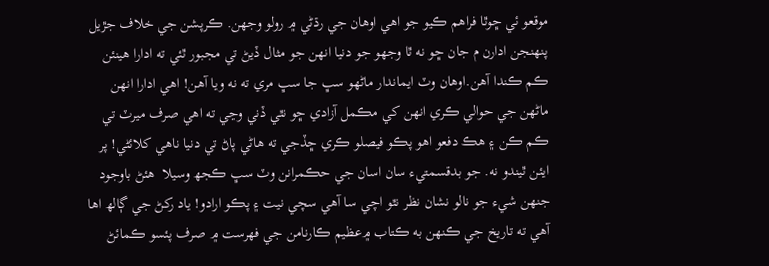موقعو ئي ڇوٿا فراهم ڪيو جو اهي اوهان جي رڌڻي ۾ رولو وجھن. ڪرپشن جي خلاف جڙيل پنهنجن ادارن م جان ڇو نه ٿا وجهو جو دنيا انهن جو مثال ڏيڻ تي مجبور ٿئي ته ادارا هينئن ڪم ڪندا آهن.اوهان وٽ ايماندار ماڻهو سڀ جا سڀ مري ته نه ويا آهن! اهي ادارا انهن ماڻهن جي حوالي ڪري انهن کي مڪمل آزادي ڇو نٿي ڏني وڃي ته اهي صرف ميرٽ تي ڪم ڪن ۽ هڪ دفعو اهو پڪو فيصلو ڪري ڇڏجي ته هاڻي پاڻ تي دنيا ناهي کلائڻي! پر ايئن ٿيندو نه. جو بدقسمتيء سان اسان جي حڪمرانن وٽ سڀ ڪجھ وسيلا  هئڻ باوجود جنهن شيء جو نالو نشان نظر نٿو اچي سا آهي سچي نيت ۽ پڪو ارادو! ياد رکڻ جي ڳالھ اها آهي ته تاريخ جي ڪنهن به ڪتاب ۾عظيم ڪارنامن جي فهرست ۾ صرف پئسو ڪمائڻ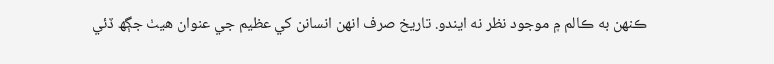ڪنهن به ڪالم ۾ موجود نظر نه ايندو. تاريخ صرف انهن انسانن کي عظيم جي عنوان هيٺ جڳھ ڏئي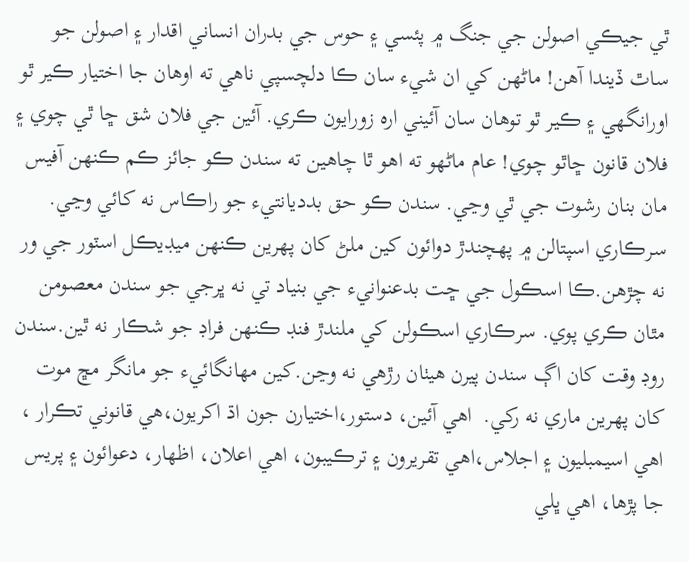ٿي جيڪي اصولن جي جنگ ۾ پئسي ۽ حوس جي بدران انساني اقدار ۽ اصولن جو ساٿ ڏيندا آهن! ماڻهن کي ان شيء سان ڪا دلچسپي ناهي ته اوهان جا اختيار ڪير ٿو اورانگھي ۽ ڪير ٿو توهان سان آئيني اره زورايون ڪري. آئين جي فلان شق ڇا ٿي چوي ۽ فلان قانون ڇاٿو چوي! عام ماڻهو ته اهو ٿا چاهين ته سندن ڪو جائز ڪم ڪنهن آفيس مان بنان رشوت جي ٿي وڃي. سندن ڪو حق بدديانتيء جو راڪاس نه کائي وڃي. سرڪاري اسپتالن ۾ پهچندڙ دوائون کين ملڻ کان پهرين ڪنهن ميڊيڪل اسٽور جي ور نه چڙهن.ڪا اسڪول جي ڇت بدعنوانيء جي بنياد تي نه ڀرجي جو سندن معصومن مٿان ڪري پوي. سرڪاري اسڪولن کي ملندڙ فنڊ ڪنهن فراڊ جو شڪار نه ٿين.سندن روڊ وقت کان اڳ سندن پيرن هيٺان رڙهي نه وڃن.کين مهانگائيء جو مانگر مڇ موت کان پهرين ماري نه رکي.  اهي آئين، دستور،اختيارن جون اڌ اکريون،هي قانوني تڪرار ، اهي اسيمبليون ۽ اجلاس،اهي تقريرون ۽ ترڪيبون، اهي اعلان، اظهار، دعوائون ۽ پريس جا پڙها، اهي ڀلي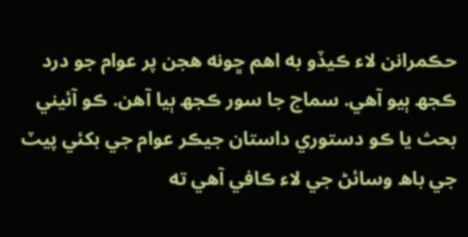حڪمرانن لاء ڪيڏو به اهم ڇونه هجن پر عوام جو درد ڪجھ ٻيو آهي. سماج جا سور ڪجھ ٻيا آهن. ڪو آئيني بحث يا ڪو دستوري داستان جيڪر عوام جي بکئي پيٽ جي باھ وسائڻ جي لاء ڪافي آهي ته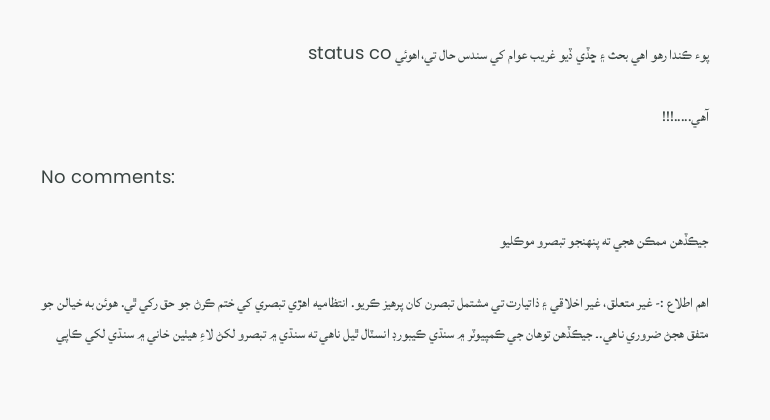پوء ڪندا رهو اهي بحث ۽ ڇڏي ڏيو غريب عوام کي سندس حال تي،اهوئي status co

آهي.....!!!

No comments:

جيڪڏهن ممڪن هجي ته پنهنجو تبصرو موڪليو

اهم اطلاع :- غير متعلق، غير اخلاقي ۽ ذاتيارت تي مشتمل تبصرن کان پرهيز ڪريو. انتظاميه اهڙي تبصري کي ختم ڪرڻ جو حق رکي ٿي. هوئن به خيالن جو متفق هجڻ ضروري ناهي.۔ جيڪڏهن توهان جي ڪمپيوٽر ۾ سنڌي ڪيبورڊ انسٽال ٿيل ناهي ته سنڌي ۾ تبصرو لکڻ لاءِ هيٺين خاني ۾ سنڌي لکي ڪاپي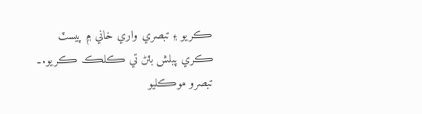ڪريو ۽ تبصري واري خاني ۾ پيسٽ ڪري پبلش بٽڻ تي ڪلڪ ڪريو.۔
تبصرو موڪليو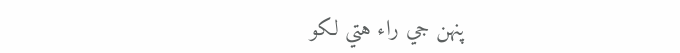پنهن جي راء هتي لکو